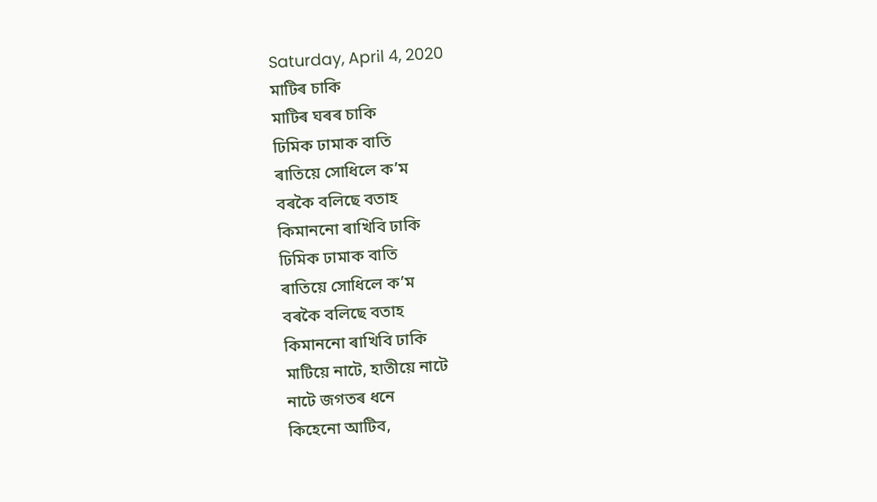Saturday, April 4, 2020
মাটিৰ চাকি
মাটিৰ ঘৰৰ চাকি
ঢিমিক ঢামাক বাতি
ৰাতিয়ে সোধিলে ক’ম
বৰকৈ বলিছে বতাহ
কিমাননো ৰাখিবি ঢাকি
ঢিমিক ঢামাক বাতি
ৰাতিয়ে সোধিলে ক’ম
বৰকৈ বলিছে বতাহ
কিমাননো ৰাখিবি ঢাকি
মাটিয়ে নাটে, হাতীয়ে নাটে
নাটে জগতৰ ধনে
কিহেনো আটিব,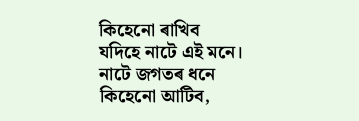কিহেনো ৰাখিব
যদিহে নাটে এই মনে।
নাটে জগতৰ ধনে
কিহেনো আটিব,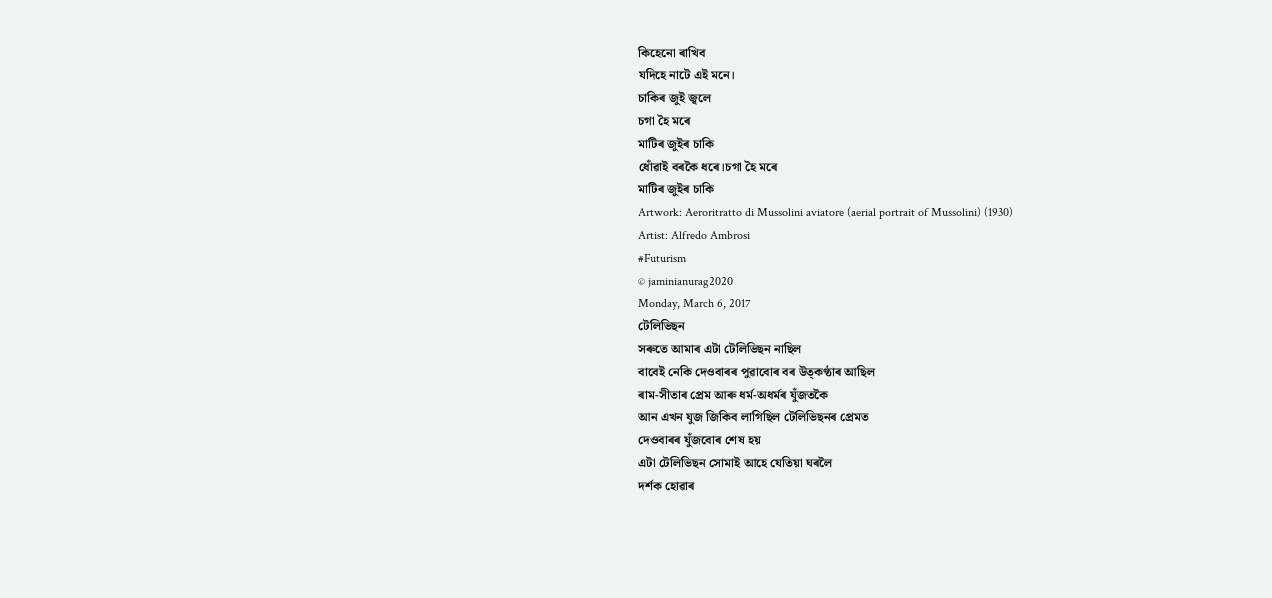কিহেনো ৰাখিব
যদিহে নাটে এই মনে।
চাকিৰ জুই জ্বলে
চগা হৈ মৰে
মাটিৰ জুইৰ চাকি
ধোঁৱাই বৰকৈ ধৰে।চগা হৈ মৰে
মাটিৰ জুইৰ চাকি
Artwork: Aeroritratto di Mussolini aviatore (aerial portrait of Mussolini) (1930)
Artist: Alfredo Ambrosi
#Futurism
© jaminianurag2020
Monday, March 6, 2017
টেলিভিছন
সৰুতে আমাৰ এটা টেলিভিছন নাছিল
বাবেই নেকি দেওবাৰৰ পুৱাবোৰ বৰ উত্কণ্ঠাৰ আছিল
ৰাম-সীতাৰ প্ৰেম আৰু ধৰ্ম-অধৰ্মৰ যুঁজতকৈ
আন এখন যুজ জিকিব লাগিছিল টেলিভিছনৰ প্ৰেমত
দেওবাৰৰ যুঁজবোৰ শেষ হয়
এটা টেলিভিছন সোমাই আহে যেতিয়া ঘৰলৈ
দৰ্শক হোৱাৰ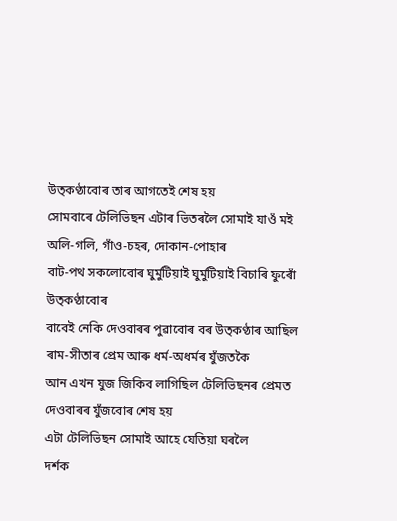উত্কণ্ঠাবোৰ তাৰ আগতেই শেষ হয়
সোমবাৰে টেলিভিছন এটাৰ ভিতৰলৈ সোমাই যাওঁ মই
অলি-গলি, গাঁও-চহৰ, দোকান-পোহাৰ
বাট-পথ সকলোবোৰ ঘুৰ্মুটিয়াই ঘুৰ্মুটিয়াই বিচাৰি ফুৰোঁ উত্কণ্ঠাবোৰ
বাবেই নেকি দেওবাৰৰ পুৱাবোৰ বৰ উত্কণ্ঠাৰ আছিল
ৰাম-সীতাৰ প্ৰেম আৰু ধৰ্ম-অধৰ্মৰ যুঁজতকৈ
আন এখন যুজ জিকিব লাগিছিল টেলিভিছনৰ প্ৰেমত
দেওবাৰৰ যুঁজবোৰ শেষ হয়
এটা টেলিভিছন সোমাই আহে যেতিয়া ঘৰলৈ
দৰ্শক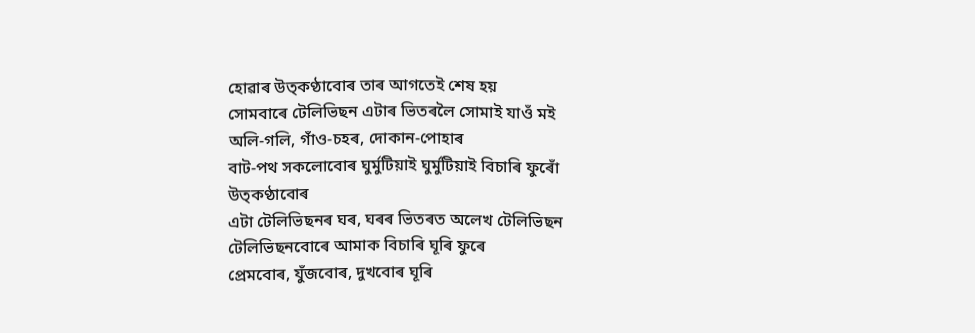হোৱাৰ উত্কণ্ঠাবোৰ তাৰ আগতেই শেষ হয়
সোমবাৰে টেলিভিছন এটাৰ ভিতৰলৈ সোমাই যাওঁ মই
অলি-গলি, গাঁও-চহৰ, দোকান-পোহাৰ
বাট-পথ সকলোবোৰ ঘুৰ্মুটিয়াই ঘুৰ্মুটিয়াই বিচাৰি ফুৰোঁ উত্কণ্ঠাবোৰ
এটা টেলিভিছনৰ ঘৰ, ঘৰৰ ভিতৰত অলেখ টেলিভিছন
টেলিভিছনবোৰে আমাক বিচাৰি ঘূৰি ফুৰে
প্ৰেমবোৰ, যুঁজবোৰ, দুখবোৰ ঘূৰি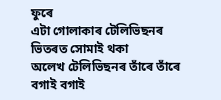ফুৰে
এটা গোলাকাৰ টেলিভিছনৰ ভিতৰত সোমাই থকা
অলেখ টেলিভিছনৰ তাঁৰে তাঁৰে বগাই বগাই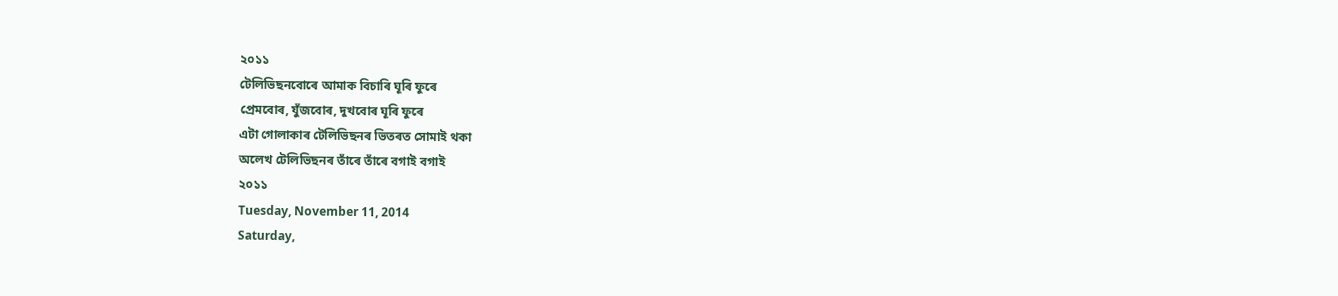২০১১
টেলিভিছনবোৰে আমাক বিচাৰি ঘূৰি ফুৰে
প্ৰেমবোৰ, যুঁজবোৰ, দুখবোৰ ঘূৰি ফুৰে
এটা গোলাকাৰ টেলিভিছনৰ ভিতৰত সোমাই থকা
অলেখ টেলিভিছনৰ তাঁৰে তাঁৰে বগাই বগাই
২০১১
Tuesday, November 11, 2014
Saturday,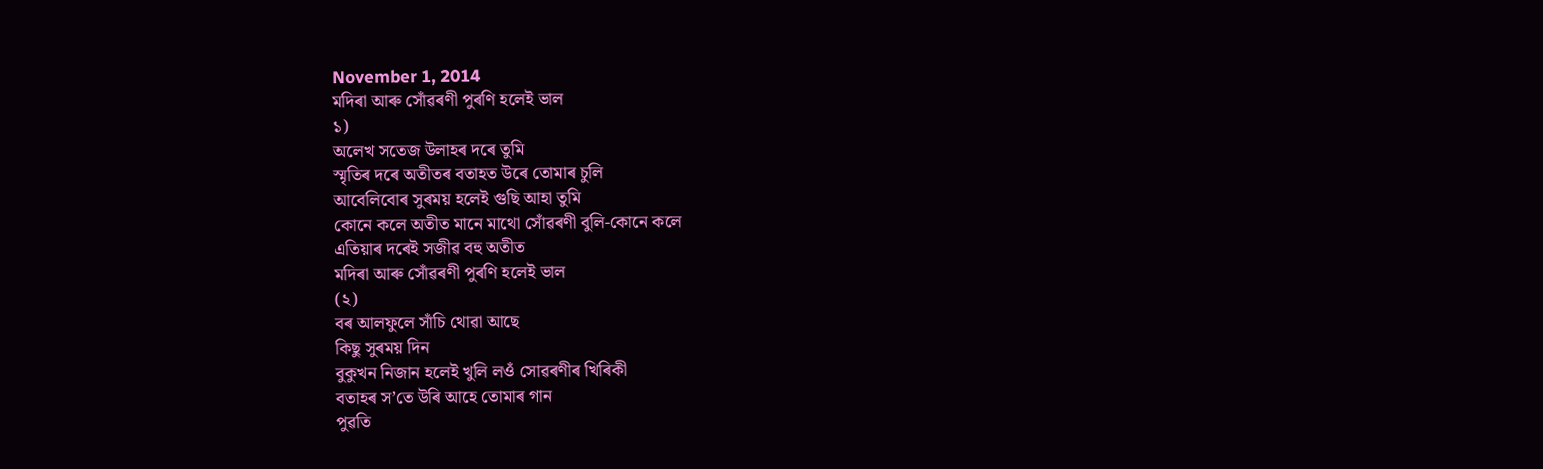November 1, 2014
মদিৰা আৰু সোঁৱৰণী পুৰণি হলেই ভাল
১)
অলেখ সতেজ উলাহৰ দৰে তুমি
স্মৃতিৰ দৰে অতীতৰ বতাহত উৰে তোমাৰ চুলি
আবেলিবোৰ সুৰময় হলেই গুছি আহা তুমি
কোনে কলে অতীত মানে মাথো সোঁৱৰণী বুলি-কোনে কলে
এতিয়াৰ দৰেই সজীৱ বহু অতীত
মদিৰা আৰু সোঁৱৰণী পুৰণি হলেই ভাল
(২)
বৰ আলফুলে সাঁচি থোৱা আছে
কিছু সুৰময় দিন
বুকুখন নিজান হলেই খুলি লওঁ সোৱৰণীৰ খিৰিকী
বতাহৰ স’তে উৰি আহে তোমাৰ গান
পুৱতি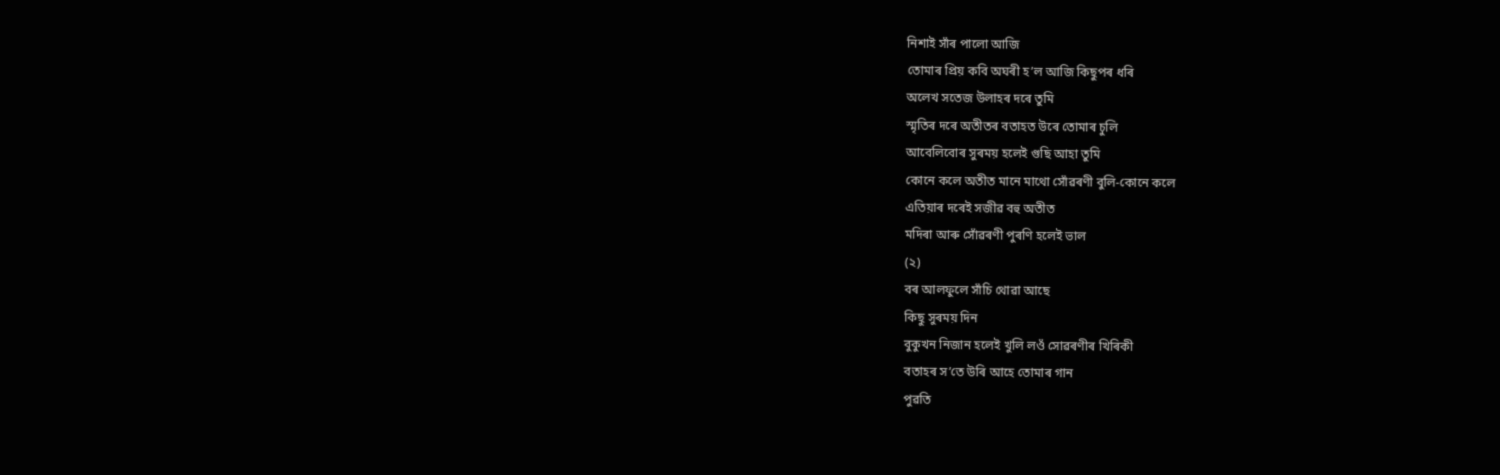নিশাই সাঁৰ পালো আজি
তোমাৰ প্ৰিয় কবি অঘৰী হ’ল আজি কিছুপৰ ধৰি
অলেখ সতেজ উলাহৰ দৰে তুমি
স্মৃতিৰ দৰে অতীতৰ বতাহত উৰে তোমাৰ চুলি
আবেলিবোৰ সুৰময় হলেই গুছি আহা তুমি
কোনে কলে অতীত মানে মাথো সোঁৱৰণী বুলি-কোনে কলে
এতিয়াৰ দৰেই সজীৱ বহু অতীত
মদিৰা আৰু সোঁৱৰণী পুৰণি হলেই ভাল
(২)
বৰ আলফুলে সাঁচি থোৱা আছে
কিছু সুৰময় দিন
বুকুখন নিজান হলেই খুলি লওঁ সোৱৰণীৰ খিৰিকী
বতাহৰ স’তে উৰি আহে তোমাৰ গান
পুৱতি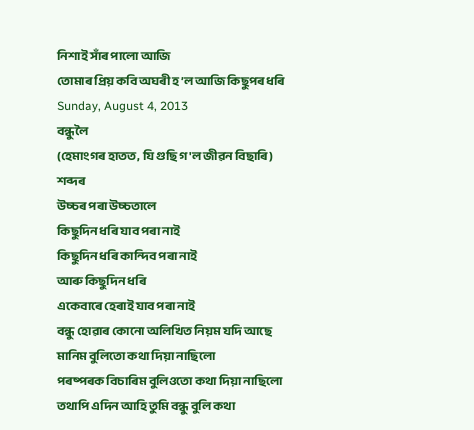নিশাই সাঁৰ পালো আজি
তোমাৰ প্ৰিয় কবি অঘৰী হ’ল আজি কিছুপৰ ধৰি
Sunday, August 4, 2013
বন্ধুলৈ
(হেমাংগৰ হাতত, যি গুছি গ'ল জীৱন বিছাৰি)
শব্দৰ
উচ্চৰ পৰা উচ্চতালে
কিছুদিন ধৰি যাব পৰা নাই
কিছুদিন ধৰি কান্দিব পৰা নাই
আৰু কিছুদিন ধৰি
একেবাৰে হেৰাই যাব পৰা নাই
বন্ধু হোৱাৰ কোনো অলিখিত নিয়ম যদি আছে
মানিম বুলিতো কথা দিয়া নাছিলো
পৰষ্পৰক বিচাৰিম বুলিওতো কথা দিয়া নাছিলো
তথাপি এদিন আহি তুমি বন্ধু বুলি কথা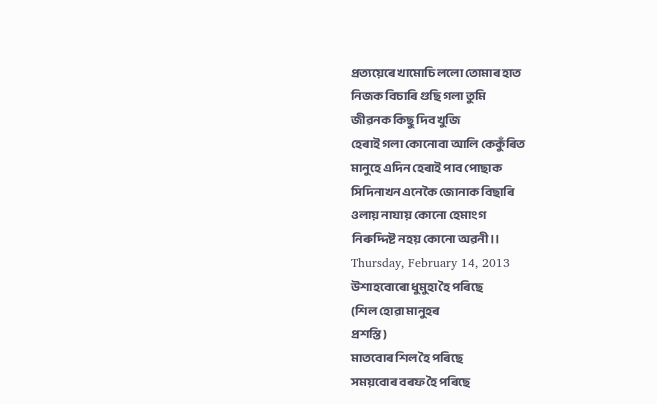প্ৰত্যয়েৰে খামোচি ললো তোমাৰ হাত
নিজক বিচাৰি গুছি গলা তুমি
জীৱনক কিছু দিব খুজি
হেৰাই গলা কোনোবা আলি কেকুঁৰিত
মানুহে এদিন হেৰাই পাব পোছাক
সিদিনাখন এনেকৈ জোনাক বিছাৰি
ওলায় নাযায় কোনো হেমাংগ
নিৰুদ্দিষ্ট নহয় কোনো অৱনী।।
Thursday, February 14, 2013
উশাহবোৰো ধুমুহা হৈ পৰিছে
(শিল হোৱা মানুহৰ
প্ৰশস্তি)
মাতবোৰ শিল হৈ পৰিছে
সময়বোৰ বৰফ হৈ পৰিছে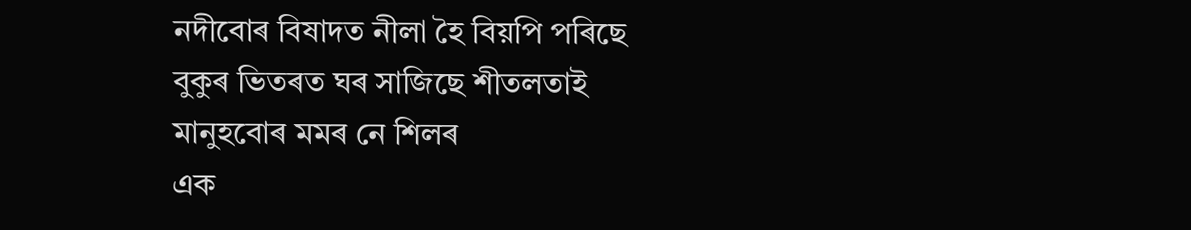নদীবোৰ বিষাদত নীলা হৈ বিয়পি পৰিছে
বুকুৰ ভিতৰত ঘৰ সাজিছে শীতলতাই
মানুহবোৰ মমৰ নে শিলৰ
এক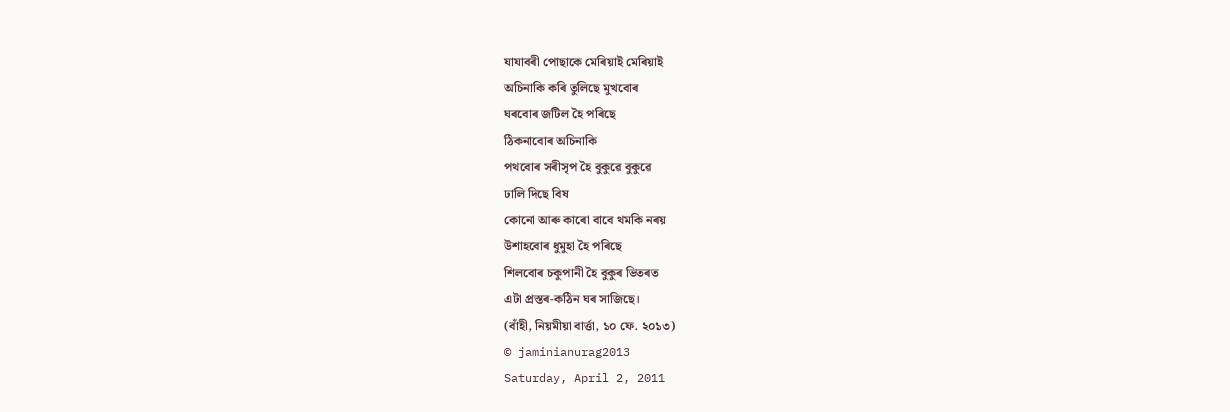যাযাবৰী পোছাকে মেৰিয়াই মেৰিয়াই
অচিনাকি কৰি তুলিছে মুখবোৰ
ঘৰবোৰ জটিল হৈ পৰিছে
ঠিকনাবোৰ অচিনাকি
পথবোৰ সৰীসৃপ হৈ বুকুৱে বুকুৱে
ঢালি দিছে বিষ
কোনো আৰু কাৰো বাবে থমকি নৰয়
উশাহবোৰ ধুমুহা হৈ পৰিছে
শিলবোৰ চকুপানী হৈ বুকুৰ ভিতৰত
এটা প্ৰস্তৰ-কঠিন ঘৰ সাজিছে।
(বাঁহী, নিয়মীয়া বাৰ্ত্তা, ১০ ফে. ২০১৩)
© jaminianurag2013
Saturday, April 2, 2011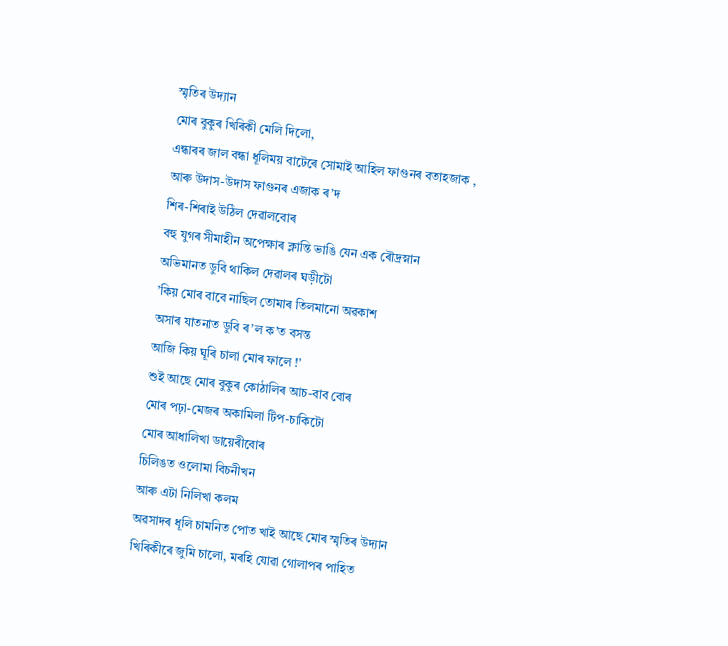স্মৃতিৰ উদ্যান
মোৰ বুকুৰ খিৰিকী মেলি দিলো,
এন্ধাৰৰ জাল বন্ধা ধূলিময় বাটেৰে সোমাই আহিল ফাগুনৰ বতাহজাক ,
আৰু উদাস-উদাস ফাগুনৰ এজাক ৰ’দ
শিৰ-শিৰাই উঠিল দেৱালবোৰ
বহু যুগৰ সীমাহীন অপেক্ষাৰ ক্লান্তি ভাঙি যেন এক ৰৌদ্ৰস্নান
অভিমানত ডুবি থাকিল দেৱালৰ ঘড়ীটো
’কিয় মোৰ বাবে নাছিল তোমাৰ তিলমানো অৱকাশ
অসাৰ যাতনাত ডুবি ৰ’ল ক’ত বসন্ত
আজি কিয় ঘূৰি চালা মোৰ ফালে !’
শুই আছে মোৰ বুকুৰ কোঠালিৰ আচ-বাব বোৰ
মোৰ পঢ়া-মেজৰ অকামিলা টিপ-চাকিটো
মোৰ আধালিখা ডায়েৰীবোৰ
চিলিঙত ওলোমা বিচনীখন
আৰু এটা নিলিখা কলম
অৱসাদৰ ধূলি চামনিত পোত খাই আছে মোৰ স্মৃতিৰ উদ্যান
খিৰিকীৰে জুমি চালো, মৰহি যোৱা গোলাপৰ পাহিত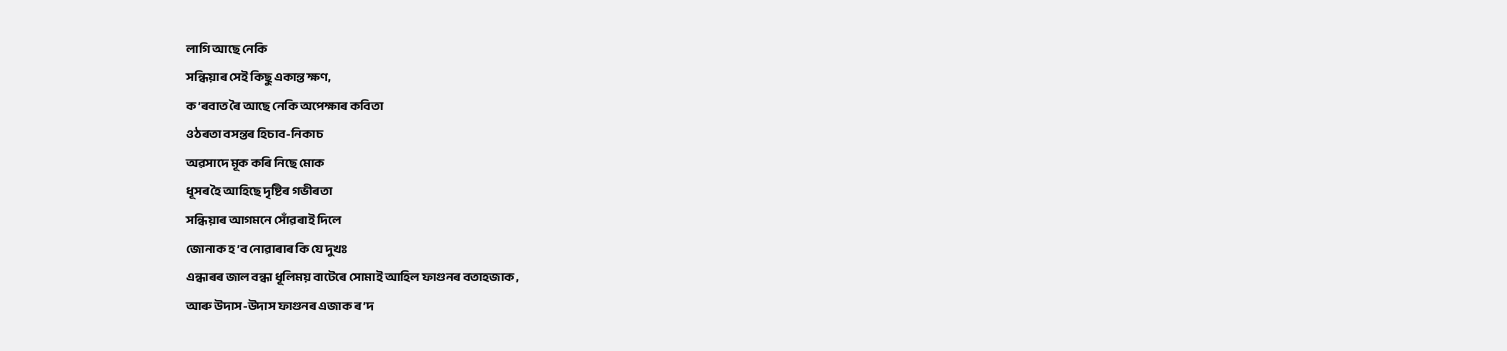লাগি আছে নেকি
সন্ধিয়াৰ সেই কিছু একান্ত ক্ষণ,
ক’ৰবাত ৰৈ আছে নেকি অপেক্ষাৰ কবিতা
ওঠৰতা বসন্তৰ হিচাব-নিকাচ
অৱসাদে মূক কৰি নিছে মোক
ধূসৰ হৈ আহিছে দৃষ্টিৰ গভীৰতা
সন্ধিয়াৰ আগমনে সোঁৱৰাই দিলে
জোনাক হ’ব নোৱাৰাৰ কি যে দুখঃ
এন্ধাৰৰ জাল বন্ধা ধূলিময় বাটেৰে সোমাই আহিল ফাগুনৰ বতাহজাক ,
আৰু উদাস-উদাস ফাগুনৰ এজাক ৰ’দ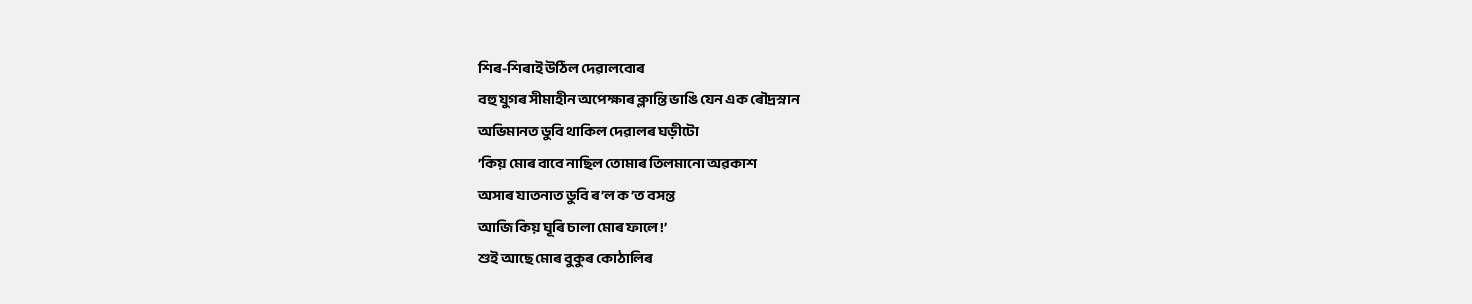শিৰ-শিৰাই উঠিল দেৱালবোৰ
বহু যুগৰ সীমাহীন অপেক্ষাৰ ক্লান্তি ভাঙি যেন এক ৰৌদ্ৰস্নান
অভিমানত ডুবি থাকিল দেৱালৰ ঘড়ীটো
’কিয় মোৰ বাবে নাছিল তোমাৰ তিলমানো অৱকাশ
অসাৰ যাতনাত ডুবি ৰ’ল ক’ত বসন্ত
আজি কিয় ঘূৰি চালা মোৰ ফালে !’
শুই আছে মোৰ বুকুৰ কোঠালিৰ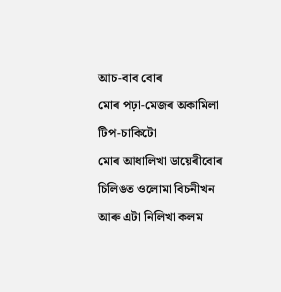আচ-বাব বোৰ
মোৰ পঢ়া-মেজৰ অকামিলা টিপ-চাকিটো
মোৰ আধালিখা ডায়েৰীবোৰ
চিলিঙত ওলোমা বিচনীখন
আৰু এটা নিলিখা কলম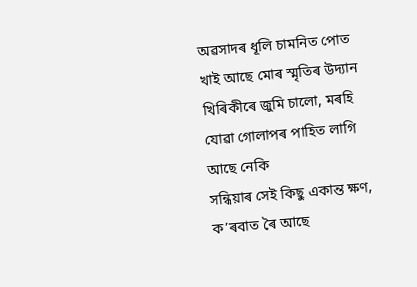অৱসাদৰ ধূলি চামনিত পোত খাই আছে মোৰ স্মৃতিৰ উদ্যান
খিৰিকীৰে জুমি চালো, মৰহি যোৱা গোলাপৰ পাহিত লাগি আছে নেকি
সন্ধিয়াৰ সেই কিছু একান্ত ক্ষণ,
ক’ৰবাত ৰৈ আছে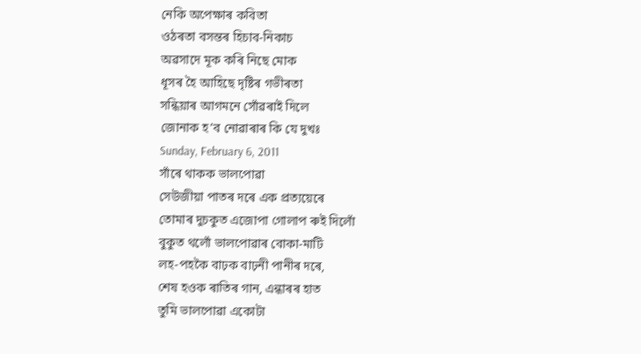নেকি অপেক্ষাৰ কবিতা
ওঠৰতা বসন্তৰ হিচাব-নিকাচ
অৱসাদে মূক কৰি নিছে মোক
ধূসৰ হৈ আহিছে দৃষ্টিৰ গভীৰতা
সন্ধিয়াৰ আগমনে সোঁৱৰাই দিলে
জোনাক হ’ব নোৱাৰাৰ কি যে দুখঃ
Sunday, February 6, 2011
সাঁৰে থাকক ভালপোৱা
সেউজীয়া পাতৰ দৰে এক প্ৰত্যয়েৰে
তোমাৰ দুচকুত এজোপা গোলাপ ৰুই দিলোঁ
বুকুত থলোঁ ভালপোৱাৰ বোকা-মাটি
লহ-পহকৈ বাঢ়ক বাঢ়নী পানীৰ দৰে,
শেষ হওক ৰাতিৰ গান, এন্ধাৰৰ হাত
তুমি ভালপোৱা একোটা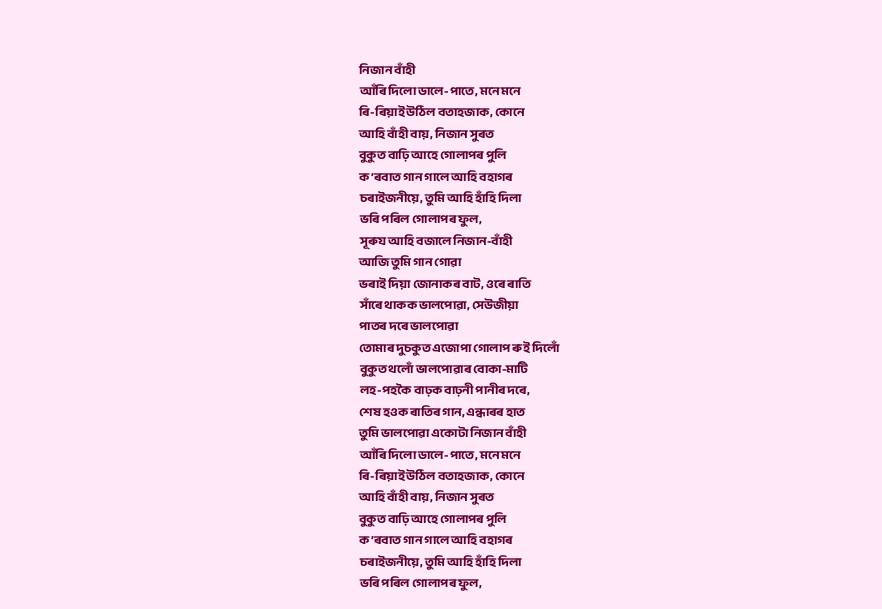নিজান বাঁহী
আঁৰি দিলো ডালে-পাতে, মনে মনে
ৰি-ৰিয়াই উঠিল বতাহজাক, কোনে
আহি বাঁহী বায়, নিজান সুৰত
বুকুত বাঢ়ি আহে গোলাপৰ পুলি
ক’ৰবাত গান গালে আহি বহাগৰ
চৰাইজনীয়ে, তুমি আহি হাঁহি দিলা
ভৰি পৰিল গোলাপৰ ফুল,
সূৰুয আহি বজালে নিজান-বাঁহী
আজি তুমি গান গোৱা
ভৰাই দিয়া জোনাকৰ বাট, ওৰে ৰাতি
সাঁৰে থাকক ভালপোৱা, সেউজীয়া
পাতৰ দৰে ভালপোৱা
তোমাৰ দুচকুত এজোপা গোলাপ ৰুই দিলোঁ
বুকুত থলোঁ ভালপোৱাৰ বোকা-মাটি
লহ-পহকৈ বাঢ়ক বাঢ়নী পানীৰ দৰে,
শেষ হওক ৰাতিৰ গান, এন্ধাৰৰ হাত
তুমি ভালপোৱা একোটা নিজান বাঁহী
আঁৰি দিলো ডালে-পাতে, মনে মনে
ৰি-ৰিয়াই উঠিল বতাহজাক, কোনে
আহি বাঁহী বায়, নিজান সুৰত
বুকুত বাঢ়ি আহে গোলাপৰ পুলি
ক’ৰবাত গান গালে আহি বহাগৰ
চৰাইজনীয়ে, তুমি আহি হাঁহি দিলা
ভৰি পৰিল গোলাপৰ ফুল,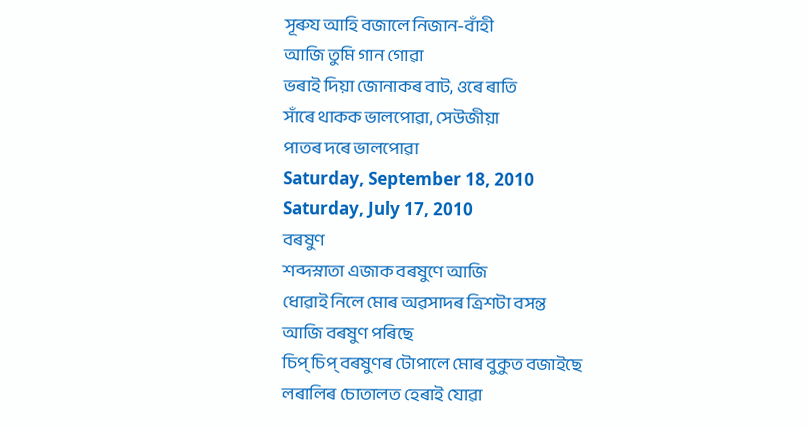সূৰুয আহি বজালে নিজান-বাঁহী
আজি তুমি গান গোৱা
ভৰাই দিয়া জোনাকৰ বাট, ওৰে ৰাতি
সাঁৰে থাকক ভালপোৱা, সেউজীয়া
পাতৰ দৰে ভালপোৱা
Saturday, September 18, 2010
Saturday, July 17, 2010
বৰষুণ
শব্দস্নাতা এজাক বৰষুণে আজি
ধোৱাই নিলে মোৰ অৱসাদৰ ত্ৰিশটা বসন্ত
আজি বৰষুণ পৰিছে
চিপ্ চিপ্ বৰষুণৰ টোপালে মোৰ বুকুত বজাইছে
লৰালিৰ চোতালত হেৰাই যোৱা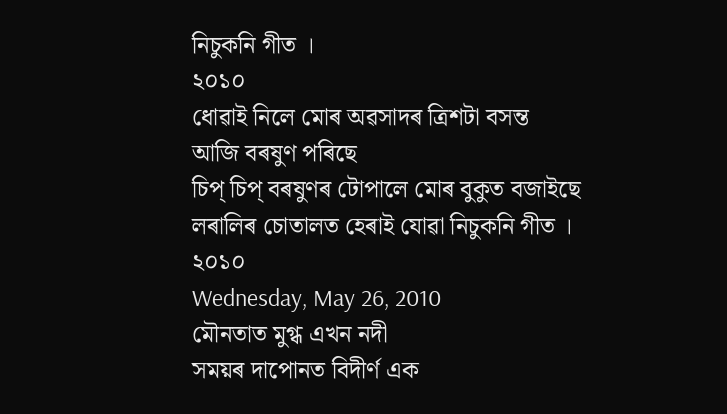নিচুকনি গীত ।
২০১০
ধোৱাই নিলে মোৰ অৱসাদৰ ত্ৰিশটা বসন্ত
আজি বৰষুণ পৰিছে
চিপ্ চিপ্ বৰষুণৰ টোপালে মোৰ বুকুত বজাইছে
লৰালিৰ চোতালত হেৰাই যোৱা নিচুকনি গীত ।
২০১০
Wednesday, May 26, 2010
মৌনতাত মুগ্ধ এখন নদী
সময়ৰ দাপোনত বিদীৰ্ণ এক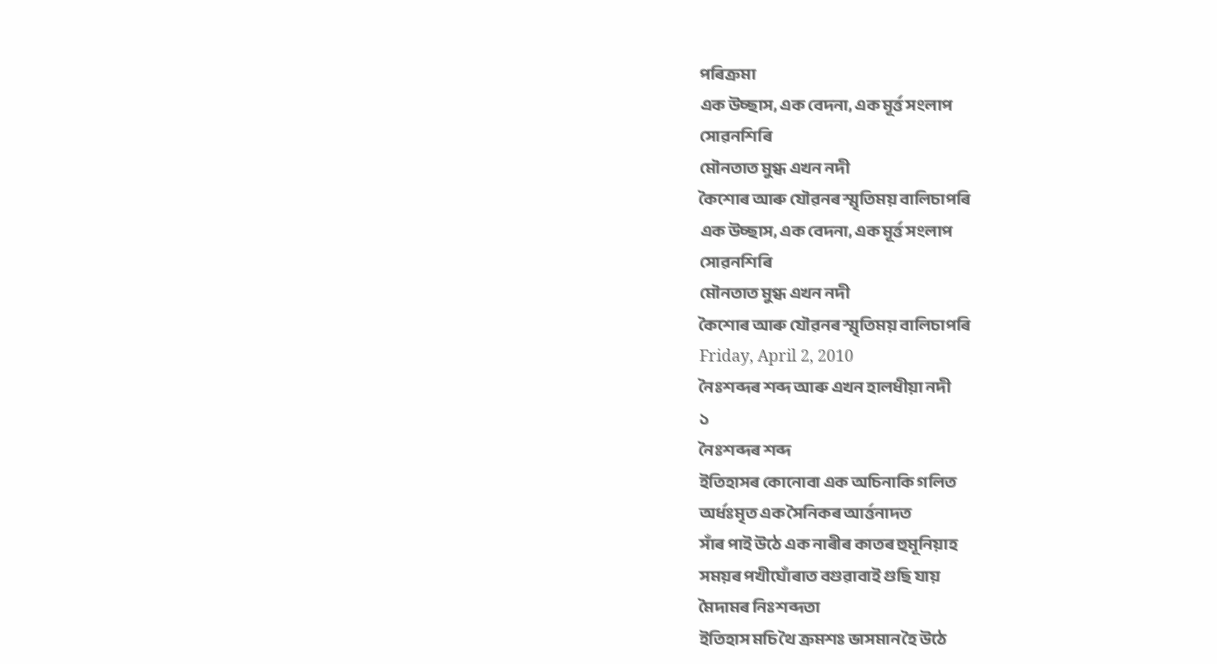পৰিক্ৰমা
এক উচ্ছাস, এক বেদনা, এক মূৰ্ত্ত সংলাপ
সোৱনশিৰি
মৌনতাত মুগ্ধ এখন নদী
কৈশোৰ আৰু যৌৱনৰ স্মৃতিময় বালিচাপৰি
এক উচ্ছাস, এক বেদনা, এক মূৰ্ত্ত সংলাপ
সোৱনশিৰি
মৌনতাত মুগ্ধ এখন নদী
কৈশোৰ আৰু যৌৱনৰ স্মৃতিময় বালিচাপৰি
Friday, April 2, 2010
নৈঃশব্দৰ শব্দ আৰু এখন হালধীয়া নদী
১
নৈঃশব্দৰ শব্দ
ইতিহাসৰ কোনোবা এক অচিনাকি গলিত
অৰ্ধঃমৃত এক সৈনিকৰ আৰ্ত্তনাদত
সাঁৰ পাই উঠে এক নাৰীৰ কাতৰ হুমূনিয়াহ
সময়ৰ পখীঘোঁৰাত বগুৱাবাই গুছি যায়
মৈদামৰ নিঃশব্দতা
ইতিহাস মচি থৈ ক্ৰমশঃ ভাসমান হৈ উঠে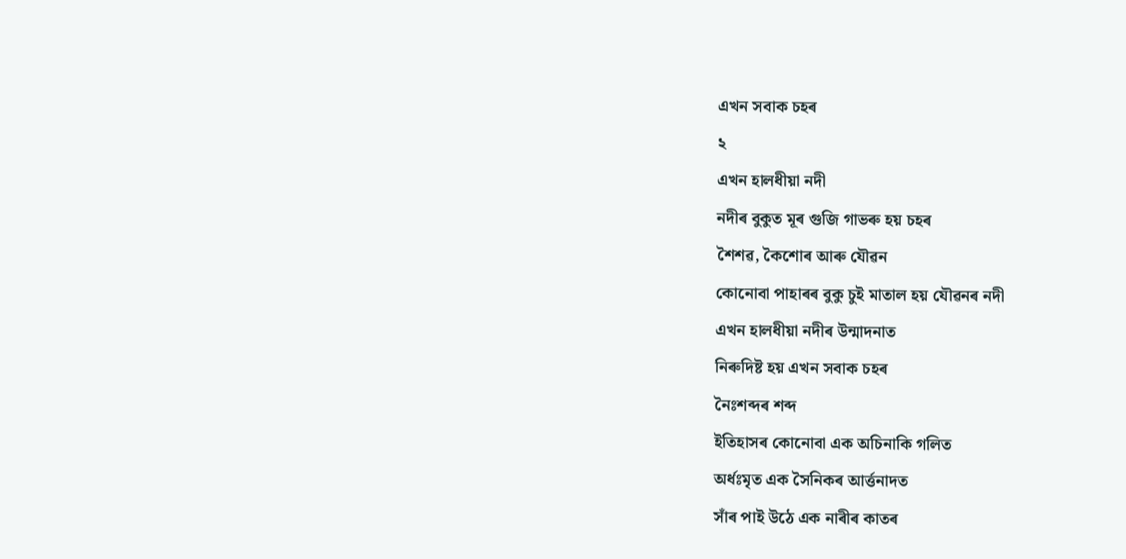এখন সবাক চহৰ
২
এখন হালধীয়া নদী
নদীৰ বুকুত মূৰ গুজি গাভৰু হয় চহৰ
শৈশৱ, কৈশোৰ আৰু যৌৱন
কোনোবা পাহাৰৰ বুকু চুই মাতাল হয় যৌৱনৰ নদী
এখন হালধীয়া নদীৰ উন্মাদনাত
নিৰুদিষ্ট হয় এখন সবাক চহৰ
নৈঃশব্দৰ শব্দ
ইতিহাসৰ কোনোবা এক অচিনাকি গলিত
অৰ্ধঃমৃত এক সৈনিকৰ আৰ্ত্তনাদত
সাঁৰ পাই উঠে এক নাৰীৰ কাতৰ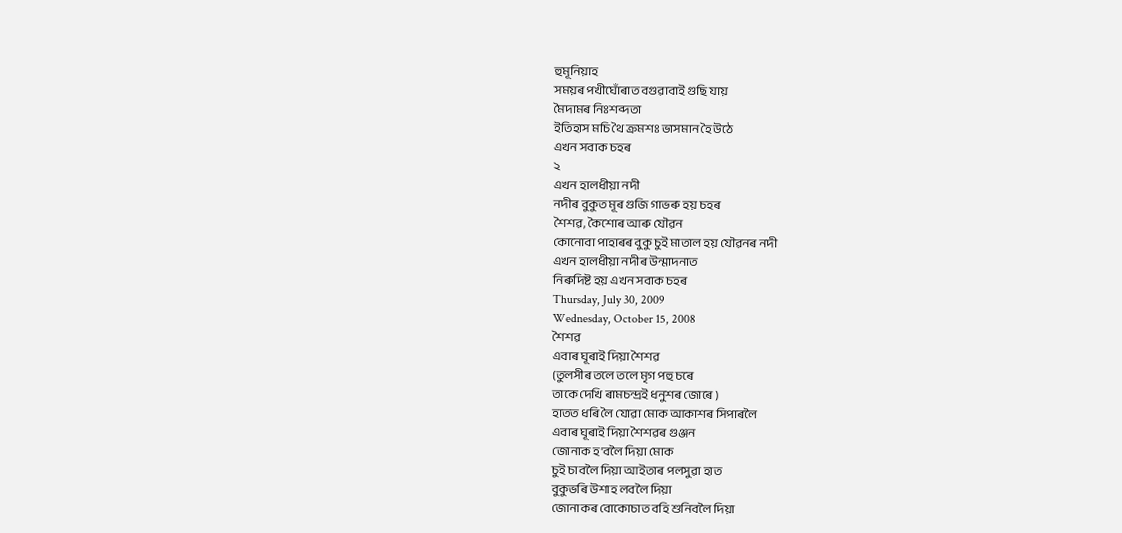হুমূনিয়াহ
সময়ৰ পখীঘোঁৰাত বগুৱাবাই গুছি যায়
মৈদামৰ নিঃশব্দতা
ইতিহাস মচি থৈ ক্ৰমশঃ ভাসমান হৈ উঠে
এখন সবাক চহৰ
২
এখন হালধীয়া নদী
নদীৰ বুকুত মূৰ গুজি গাভৰু হয় চহৰ
শৈশৱ, কৈশোৰ আৰু যৌৱন
কোনোবা পাহাৰৰ বুকু চুই মাতাল হয় যৌৱনৰ নদী
এখন হালধীয়া নদীৰ উন্মাদনাত
নিৰুদিষ্ট হয় এখন সবাক চহৰ
Thursday, July 30, 2009
Wednesday, October 15, 2008
শৈশৱ
এবাৰ ঘূৰাই দিয়া শৈশৱ
(তুলসীৰ তলে তলে মৃগ পহু চৰে
তাকে দেখি ৰামচন্দ্ৰই ধনুশৰ জোৰে )
হাতত ধৰি লৈ যোৱা মোক আকাশৰ সিপাৰলৈ
এবাৰ ঘূৰাই দিয়া শৈশৱৰ গুঞ্জন
জোনাক হ'বলৈ দিয়া মোক
চুই চাবলৈ দিয়া আইতাৰ পলসুৱা হাত
বুকুভৰি উশাহ লবলৈ দিয়া
জোনাকৰ বোকোচাত বহি শুনিবলৈ দিয়া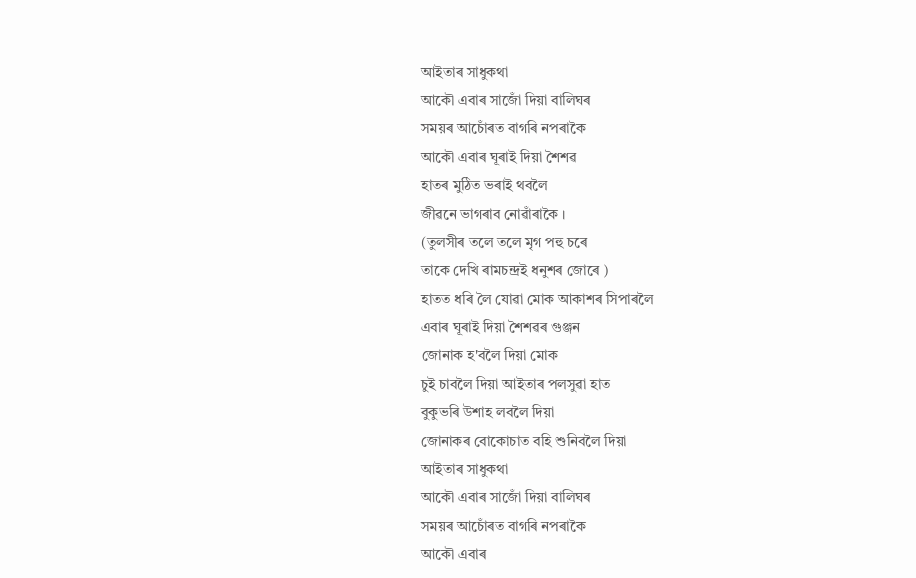আইতাৰ সাধুকথা
আকৌ এবাৰ সাজোঁ দিয়া বালিঘৰ
সময়ৰ আচোঁৰত বাগৰি নপৰাকৈ
আকৌ এবাৰ ঘূৰাই দিয়া শৈশৱ
হাতৰ মুঠিত ভৰাই থবলৈ
জীৱনে ভাগৰাব নোৱাঁৰাকৈ ।
(তুলসীৰ তলে তলে মৃগ পহু চৰে
তাকে দেখি ৰামচন্দ্ৰই ধনুশৰ জোৰে )
হাতত ধৰি লৈ যোৱা মোক আকাশৰ সিপাৰলৈ
এবাৰ ঘূৰাই দিয়া শৈশৱৰ গুঞ্জন
জোনাক হ'বলৈ দিয়া মোক
চুই চাবলৈ দিয়া আইতাৰ পলসুৱা হাত
বুকুভৰি উশাহ লবলৈ দিয়া
জোনাকৰ বোকোচাত বহি শুনিবলৈ দিয়া
আইতাৰ সাধুকথা
আকৌ এবাৰ সাজোঁ দিয়া বালিঘৰ
সময়ৰ আচোঁৰত বাগৰি নপৰাকৈ
আকৌ এবাৰ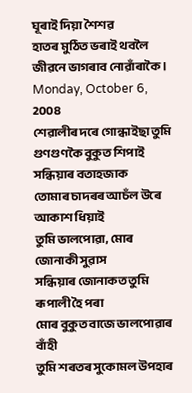ঘূৰাই দিয়া শৈশৱ
হাতৰ মুঠিত ভৰাই থবলৈ
জীৱনে ভাগৰাব নোৱাঁৰাকৈ ।
Monday, October 6, 2008
শেৱালীৰ দৰে গোন্ধাইছা তুমি
গুণগুণকৈ বুকুত শিপাই সন্ধিয়াৰ বতাহজাক
তোমাৰ চাদৰৰ আচঁল উৰে আকাশ ধিয়াই
তুমি ভালপোৱা, মোৰ জোনাকী সুৱাস
সন্ধিয়াৰ জোনাকত তুমি ৰূপালী হৈ পৰা
মোৰ বুকুত বাজে ভালপোৱাৰ বাঁহী
তুমি শৰতৰ সুকোমল উপহাৰ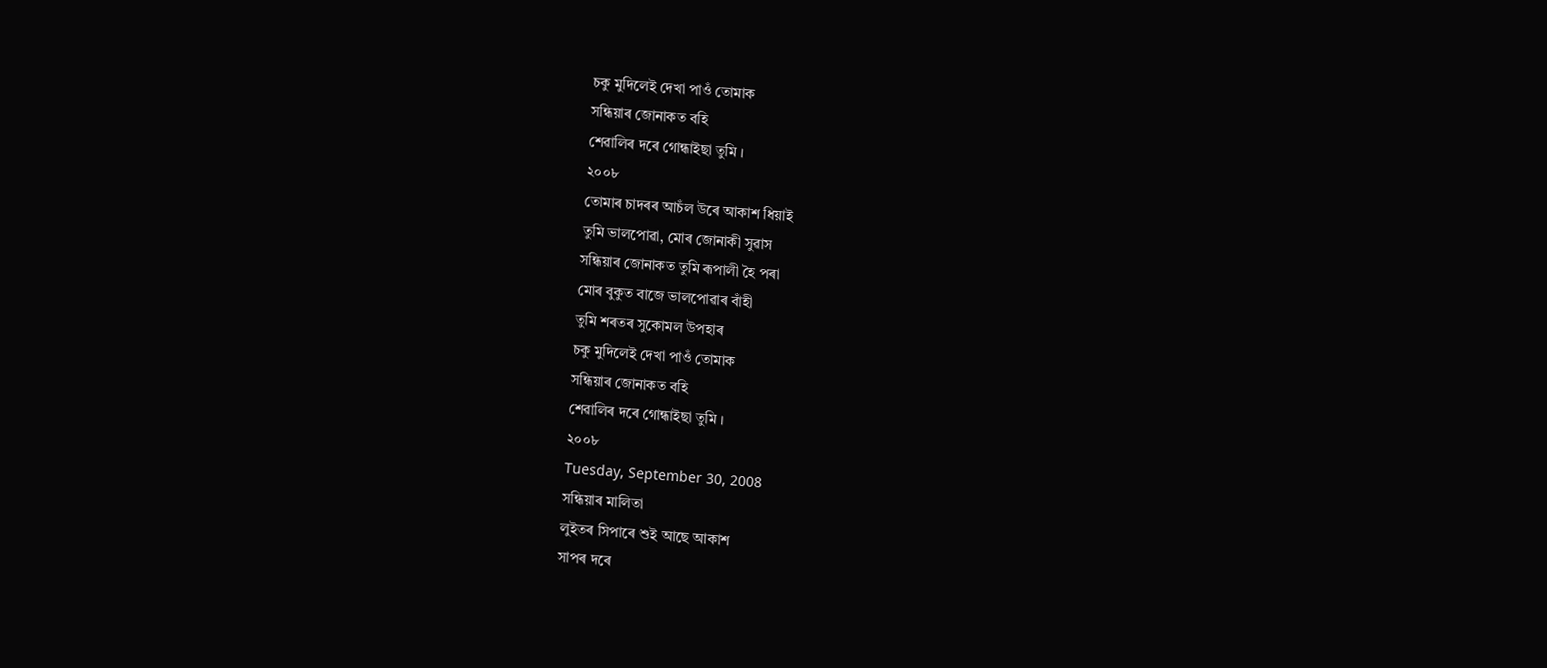চকু মুদিলেই দেখা পাওঁ তোমাক
সন্ধিয়াৰ জোনাকত বহি
শেৱালিৰ দৰে গোন্ধাইছা তুমি ।
২০০৮
তোমাৰ চাদৰৰ আচঁল উৰে আকাশ ধিয়াই
তুমি ভালপোৱা, মোৰ জোনাকী সুৱাস
সন্ধিয়াৰ জোনাকত তুমি ৰূপালী হৈ পৰা
মোৰ বুকুত বাজে ভালপোৱাৰ বাঁহী
তুমি শৰতৰ সুকোমল উপহাৰ
চকু মুদিলেই দেখা পাওঁ তোমাক
সন্ধিয়াৰ জোনাকত বহি
শেৱালিৰ দৰে গোন্ধাইছা তুমি ।
২০০৮
Tuesday, September 30, 2008
সন্ধিয়াৰ মালিতা
লুইতৰ সিপাৰে শুই আছে আকাশ
সাপৰ দৰে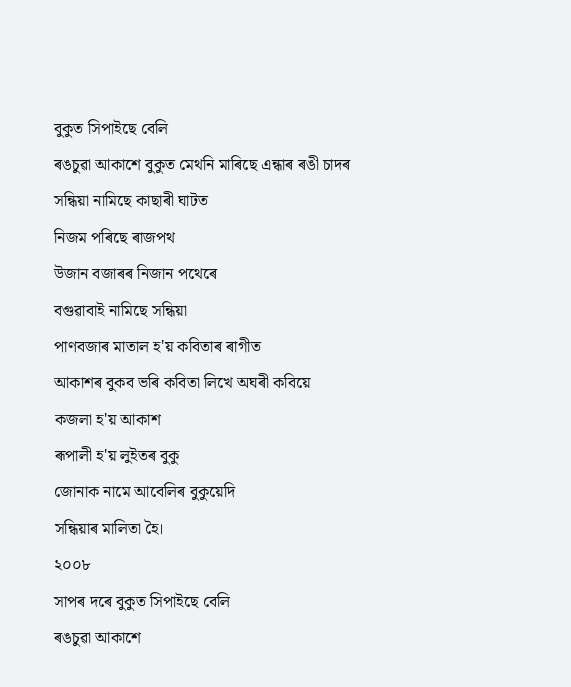বুকুত সিপাইছে বেলি
ৰঙচুৱা আকাশে বুকুত মেথনি মাৰিছে এন্ধাৰ ৰঙী চাদৰ
সন্ধিয়া নামিছে কাছাৰী ঘাটত
নিজম পৰিছে ৰাজপথ
উজান বজাৰৰ নিজান পথেৰে
বগুৱাবাই নামিছে সন্ধিয়া
পাণবজাৰ মাতাল হ'য় কবিতাৰ ৰাগীত
আকাশৰ বুকব ভৰি কবিতা লিখে অঘৰী কবিয়ে
কজলা হ'য় আকাশ
ৰূপালী হ'য় লুইতৰ বুকু
জোনাক নামে আবেলিৰ বুকুয়েদি
সন্ধিয়াৰ মালিতা হৈ।
২০০৮
সাপৰ দৰে বুকুত সিপাইছে বেলি
ৰঙচুৱা আকাশে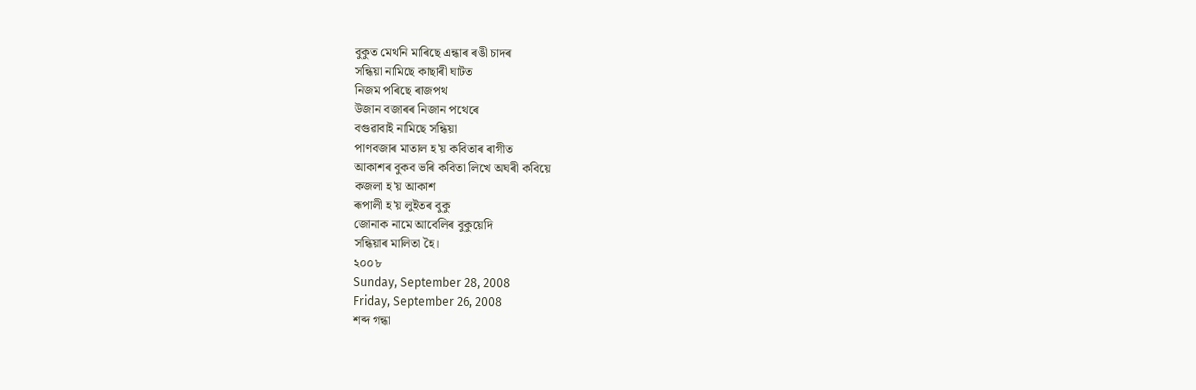বুকুত মেথনি মাৰিছে এন্ধাৰ ৰঙী চাদৰ
সন্ধিয়া নামিছে কাছাৰী ঘাটত
নিজম পৰিছে ৰাজপথ
উজান বজাৰৰ নিজান পথেৰে
বগুৱাবাই নামিছে সন্ধিয়া
পাণবজাৰ মাতাল হ'য় কবিতাৰ ৰাগীত
আকাশৰ বুকব ভৰি কবিতা লিখে অঘৰী কবিয়ে
কজলা হ'য় আকাশ
ৰূপালী হ'য় লুইতৰ বুকু
জোনাক নামে আবেলিৰ বুকুয়েদি
সন্ধিয়াৰ মালিতা হৈ।
২০০৮
Sunday, September 28, 2008
Friday, September 26, 2008
শব্দ গন্ধা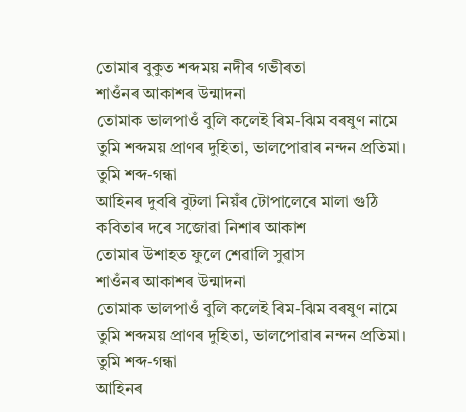তোমাৰ বুকুত শব্দময় নদীৰ গভীৰতা
শাওঁনৰ আকাশৰ উন্মাদনা
তোমাক ভালপাওঁ বুলি কলেই ৰিম-ঝিম বৰষুণ নামে
তুমি শব্দময় প্ৰাণৰ দুহিতা, ভালপোৱাৰ নন্দন প্ৰতিমা।
তুমি শব্দ-গন্ধা
আহিনৰ দুবৰি বুটলা নিয়ঁৰ টোপালেৰে মালা গুঠি
কবিতাৰ দৰে সজোৱা নিশাৰ আকাশ
তোমাৰ উশাহত ফুলে শেৱালি সুৱাস
শাওঁনৰ আকাশৰ উন্মাদনা
তোমাক ভালপাওঁ বুলি কলেই ৰিম-ঝিম বৰষুণ নামে
তুমি শব্দময় প্ৰাণৰ দুহিতা, ভালপোৱাৰ নন্দন প্ৰতিমা।
তুমি শব্দ-গন্ধা
আহিনৰ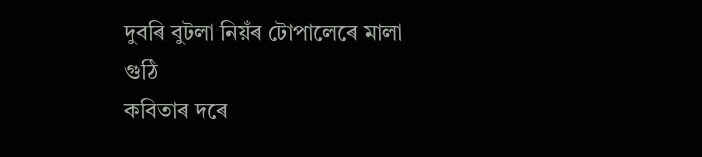দুবৰি বুটলা নিয়ঁৰ টোপালেৰে মালা গুঠি
কবিতাৰ দৰে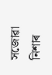সজোৱা নিশাৰ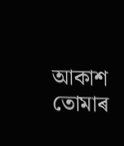আকাশ
তোমাৰ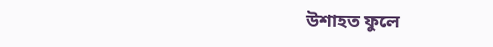উশাহত ফুলে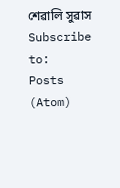শেৱালি সুৱাস
Subscribe to:
Posts (Atom)